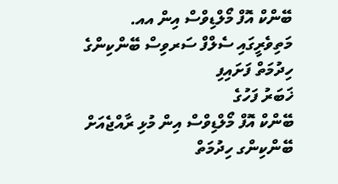ބޭންކް އޮފް މޯލްޑިވްސް އިން އއ. މަތިވެރީގައި ސެލްފް ސަރވިސް ބޭންކިންގެ ހިދުމަތް ފަށައިފި
ޚަބަރު ފަހުގެ
ބޭންކް އޮފް މޯލްޑިވްސް އިން މުޅި ރާއްޖެއަށް ބޭންކިންގ ހިދުމަތް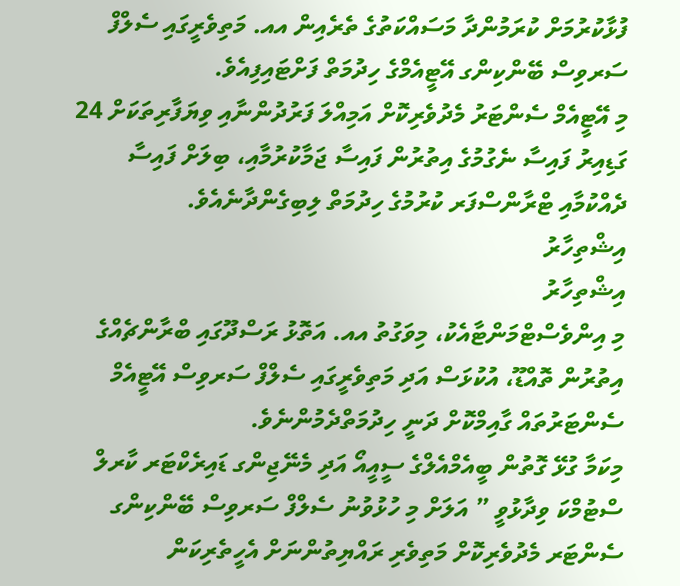ފުޅާކުރުމަށް ކުރަމުންދާ މަސައްކަތުގެ ތެރެއިން އއ. މަތިވެރީގައި ސެލްފް ސަރވިސް ބޭންކިންގ އޭޓީއެމްގެ ހިދުމަތް ފަށްޓައިފިއެވެ.
މި އޭޓީއެމް ސެންޓަރު މެދުވެރިކޮށް އަމިއްލަ ފަރުދުންނާއި ވިޔަފާރިތަކަށް 24 ގަޑިއިރު ފައިސާ ނެގުމުގެ އިތުރުން ފައިސާ ޖަމާކުރުމާއި، ބިލަށް ފައިސާ ދެއްކުމާއި ޓްރާންސްފަރ ކުރުމުގެ ހިދުމަތް ލިބިގެންދާނެއެވެ.
އިޝްތިހާރު
އިޝްތިހާރު
މި އިންވެސްޓްމަންޓާއެކު، މިވަގުތު އއ. އަތޮޅު ރަސްދޫގައި ބްރާންޗެއްގެ އިތުރުން ތޮއްޑޫ، އުކުޅަސް އަދި މަތިވެރީގައި ސެލްފް ސަރވިސް އޭޓީއެމް ސެންޓަރުތައް ގާއިމްކޮށް ދަނީ ހިދުމަތްދެމުންނެވެ.
މިކަމާ ގުޅޭ ގޮތުން ބީއެމްއެލްގެ ސީއީއޯ އަދި މެނޭޖިންގ ޑައިރެކްޓަރ ކާރލް ސްޓުމްކަ ވިދާޅުވީ ” އަލަށް މި ހުޅުވުނު ސެލްފް ސަރވިސް ބޭންކިންގ ސެންޓަރ މެދުވެރިކޮށް މަތިވެރި ރައްޔިތުންނަށް އެހީތެރިކަން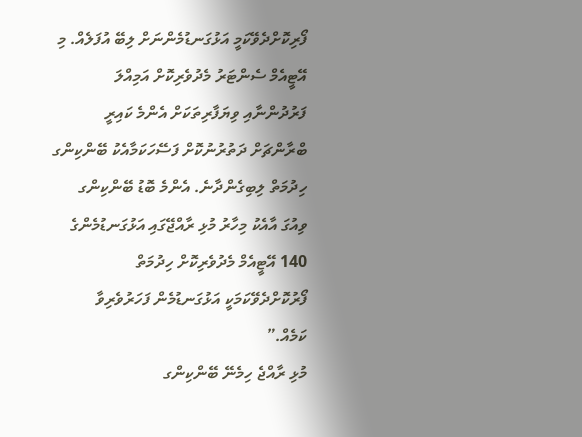ފޯރިކޮށްދެވޭކަމީ އަޅުގަނޑުމެންނަށް ލިބޭ އުފަލެއް. މި އޭޓީއެމް ސެންޓަރު މެދުވެރިކޮށް އަމިއްލަ ފަރުދުންނާއި ވިޔަފާރިތަކަށް އެންމެ ކައިރީ ބްރާންޗަށް ދަތުރުނުކޮށް ފަސޭހަކަމާއެކު ބޭންކިންގ ހިދުމަތް ލިބިގެންދާނެ. އެންމެ ބޮޑު ބޭންކިންގ ވިއުގަ އާއެކު މިހާރު މުޅި ރާއްޖޭގައި އަޅުގަނޑުމެންގެ 140 އޭޓީއެމް މެދުވެރިކޮށް ހިދުމަތް ފޯރުކޮށްދެވޭކަމަކީ އަޅުގަނޑުމެން ފަހަރުވެރިވާ ކަމެއް.”
މުޅި ރާއްޖެ ހިމެނޭ ބޭންކިންގ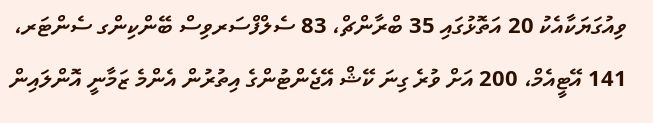ވިއުގަޔަކާއެކު 20 އަތޮޅުގައި 35 ބްރާންޗް، 83 ސެލްފްސަރވިސް ބޭންކިންގ ސެންޓަރ، 141 އޭޓީއެމް، 200 އަށް ވުރެ ގިނަ ކޭޝް އޭޖެންޓުންގެ އިތުރުން އެންމެ ޒަމާނީ އޮންލައިން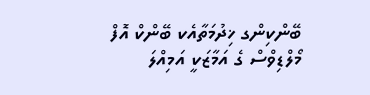ބޭންކިންގ ޚިދުމަތާއެކ ބޭންކް އޮފް މޯލްޑިވްސް ގެ އަމާޒަކީ އަމިއްލަ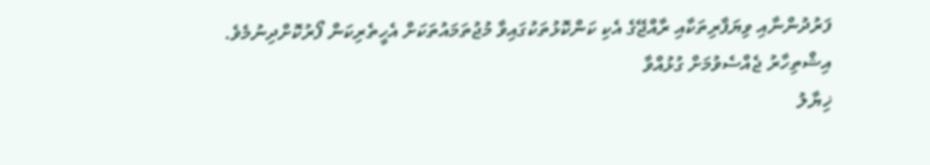ފަރުދުންނާއި ވިޔަފާރިތަކާއި ރާއްޖޭގެ އެކި ކަންކޮޅުތަކުގައިވާ މުޖުތަމައުތަކަށް އެހީތެރިކަން ފޯރުކޮށްދިނުމެވެ.
އިޝްތިހާރު ޖެއްސެވުމަށް ގުޅުއްވާ
ޚިޔާލު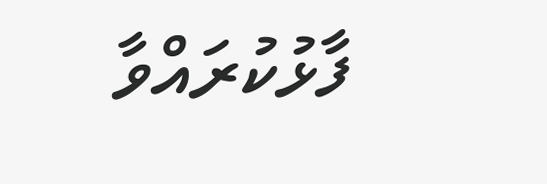ފާޅުކުރައްވާ